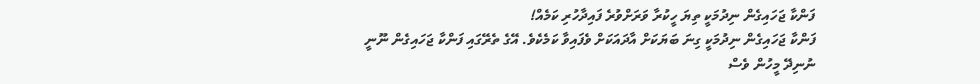ފަންކާ ޖަހައިގެން ނިދުމަކީ ތިޔަ ހީކުރާ ވަރަށްވުރެ ފައިދާހުރި ކަމެއް!
ފަންކާ ޖަހައިގެން ނިދުމަކީ ގިނަ ބަޔަކަށް އާދައަކަށް ވެފައިވާ ކަމެކެވެ. އޭގެ ތެރޭގައި ފަންކާ ޖަހައިގެން ނޫނީ ނުނިދޭ މީހުން ވެސް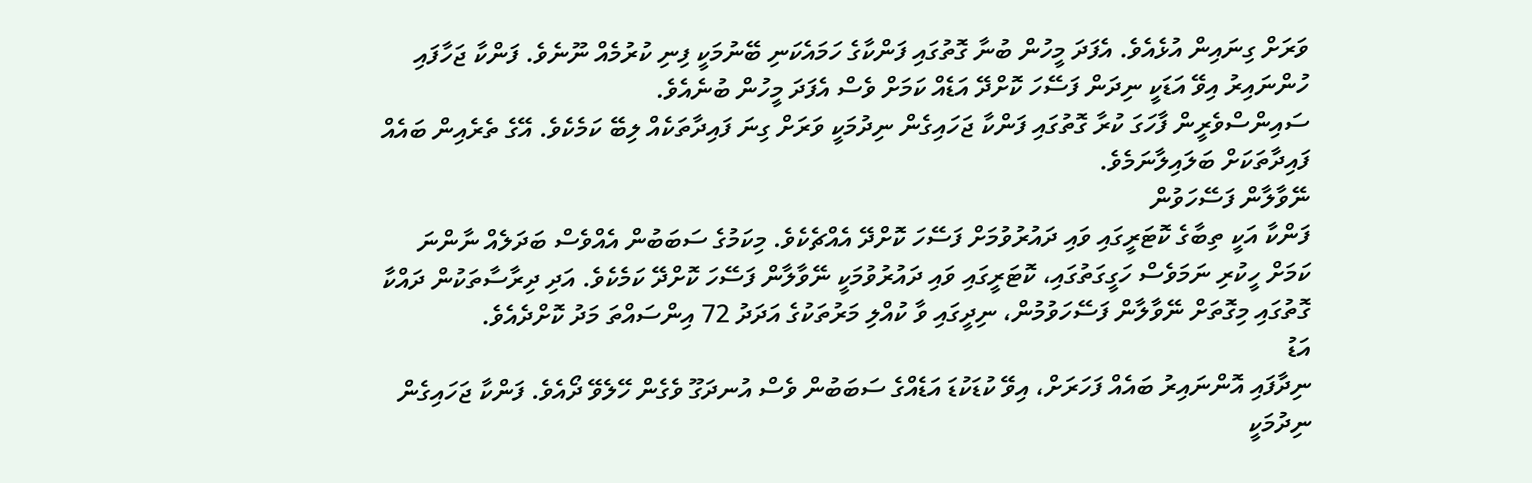ވަރަށް ގިނައިން އުޅެއެވެ. އެފަދަ މީހުން ބުނާ ގޮތުގައި ފަންކާގެ ހަމައެކަނި ބޭނުމަކީ ފިނި ކުރުމެއް ނޫނެވެ. ފަންކާ ޖަހާފައި ހުންނައިރު އިވޭ އަޑަކީ ނިދަން ފަސޭހަ ކޮށްދޭ އަޑެއް ކަމަށް ވެސް އެފަދަ މީހުން ބުނެއެވެ.
ސައިންސްވެރީން ފާހަގަ ކުރާ ގޮތުގައި ފަންކާ ޖަހައިގެން ނިދުމަކީ ވަރަށް ގިނަ ފައިދާތަކެއް ލިބޭ ކަމެކެވެ. އޭގެ ތެރެއިން ބައެއް ފައިދާތަކަށް ބަލައިލާނަމެވެ.
ނޭވާލާން ފަސޭހަވުން
ފަންކާ އަކީ ތިބާގެ ކޮޓަރީގައި ވައި ދައުރުވުމަށް ފަސޭހަ ކޮށްދޭ އެއްޗެކެވެ. މިކަމުގެ ސަބަބުން އެއްވެސް ބަދަލެއް ނާންނަ ކަމަށް ހީކުރި ނަމަވެސް ހަގީގަތުގައި، ކޮޓަރީގައި ވައި ދައުރުވުމަކީ ނޭވާލާން ފަސޭހަ ކޮށްދޭ ކަމެކެވެ. އަދި ދިރާސާތަކުން ދައްކާ ގޮތުގައި މިގޮތަށް ނޭވާލާން ފަސޭހަވުމުން، ނިދީގައި ވާ ކުއްލި މަރުތަކުގެ އަދަދު 72 އިންސައްތަ މަދު ކޮށްދެއެވެ.
އަޑު
ނިދާފައި އޮންނައިރު ބައެއް ފަހަރަށް، އިވޭ ކުޑަކުޑަ އަޑެއްގެ ސަބަބުން ވެސް އުނދަގޫ ވެގެން ހޭލެވޭ ދޯއެވެ. ފަންކާ ޖަހައިގެން ނިދުމަކީ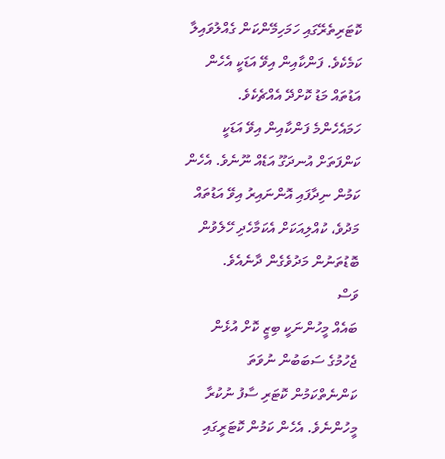ކޮޓަރިތެރޭގައި ހަމަހިމޭންކަން ގެއްލުވައިލާ ކަމެކެވެ. ފަންކާއިން އިވޭ އަޑަކީ އެހެން އަޑުތައް މަޑު ކޮށްދޭ އެއްޗެކެވެ. ހަމައެހެންމެ ފަންކާއިން އިވޭ އަޑަކީ ކަންފަތަށް އުނދަގޫ އަޑެއް ނޫނެވެ. އެހެން ކަމުން ނިދާފައި އޮންނައިރު އިވޭ އަޑުތައް މަދުވެ، ކުއްލިއަކަށް އެކަމާހެދި ހޭލެވުން ބޮޑުތަނުން މަދުވެގެން ދާނެއެވެ.
ވަސް
ބައެއް މީހުންނަކީ ބިޒީ ކޮށް އުޅެން ޖެހުމުގެ ސަބަބުން ނުވަތަ ކަންނެތްކަމުން ކޮޓަރި ސާފު ނުކުރާ މީހުންނެވެ. އެހެން ކަމުން ކޮޓަރީގައި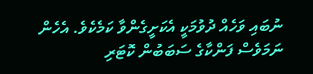ނުބައި ވަހެއް ދުވުމަކީ އެކަށީގެންވާ ކަމެކެވެ. އެހެން ނަމަވެސް ފަންކާގެ ސަބަބުން ކޮޓަރި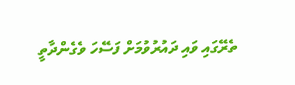ތެރޭގައި ވައި ދައުރުވުމަށް ފަސޭހަ ވެގެންދާތީ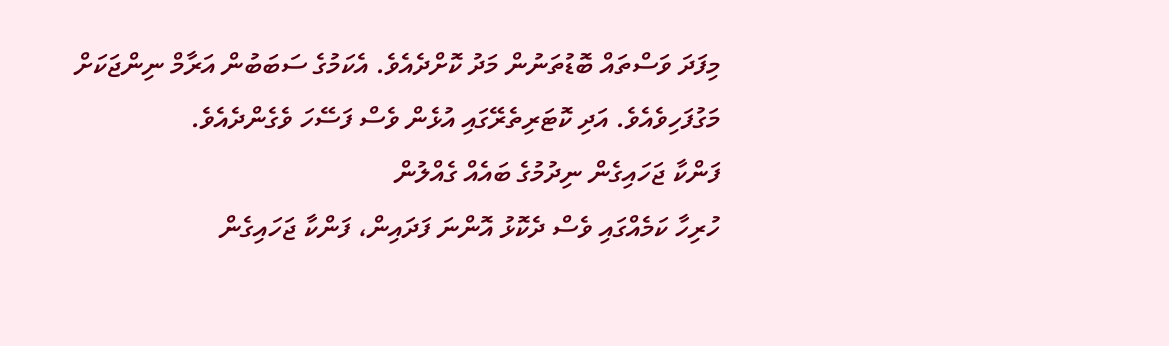މިފަދަ ވަސްތައް ބޮޑުތަނުން މަދު ކޮށްދެއެވެ. އެކަމުގެ ސަބަބުން އަރާމް ނިންޖަކަށް މަގުފަހިވެއެވެ. އަދި ކޮޓަރިތެރޭގައި އުޅެން ވެސް ފަސޭހަ ވެގެންދެއެވެ.
ފަންކާ ޖަހައިގެން ނިދުމުގެ ބައެއް ގެއްލުން
ހުރިހާ ކަމެއްގައި ވެސް ދެކޮޅު އޮންނަ ފަދައިން، ފަންކާ ޖަހައިގެން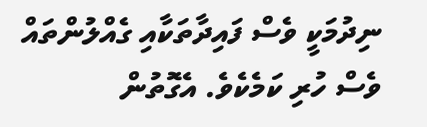ނިދުމަކީ ވެސް ފައިދާތަކާއި ގެއްލުންތައް ވެސް ހުރި ކަމެކެވެ. އެގޮތުން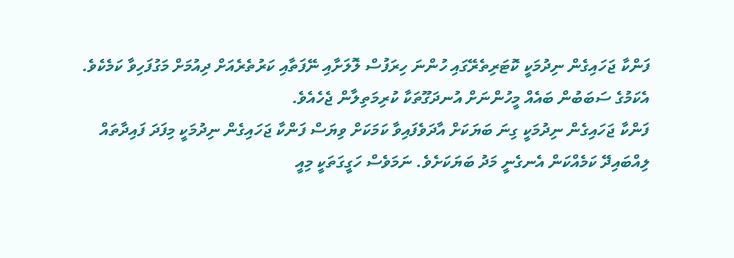ފަންކާ ޖަހައިގެން ނިދުމަކީ ކޮޓަރިތެރޭގައި ހުންނަ ހިރަފުސް ލޮލަށާއި ނޭފަތާއި ކަރުތެރެއަށް ދިއުމަށް މަގުފަހިވާ ކަމެކެވެ. އެކަމުގެ ސަބަބުން ބައެއް މީހުންނަށް އުނދަގޫތަކާ ކުރިމަތިލާން ޖެހެއެވެ.
ފަންކާ ޖަހައިގެން ނިދުމަކީ ގިނަ ބަޔަކަށް އާދަވެފައިވާ ކަމަކަށް ވިޔަސް ފަންކާ ޖަހައިގެން ނިދުމަކީ މިފަދަ ފައިދާތައް ލިއްބައިދޭ ކަމެއްކަން އެނގެނީ މަދު ބަޔަކަށެވެ. ނަމަވެސް ހަގީގަތަކީ މިއީ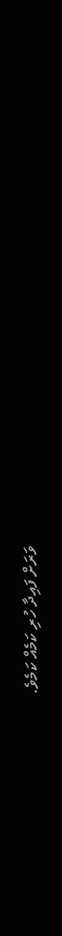ވަރަށް ފައިދާ ހުރި ކަމެއް ކަމެވެ.